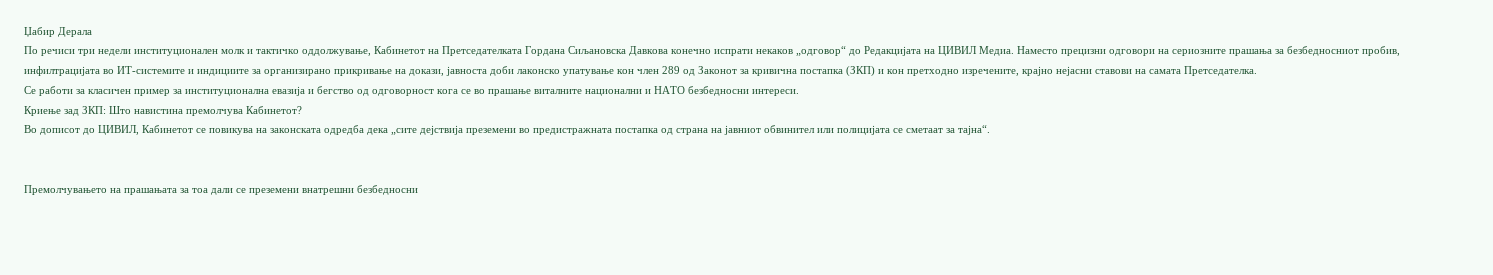Џабир Дерала
По речиси три недели институционален молк и тактичко оддолжување, Кабинетот на Претседателката Гордана Сиљановска Давкова конечно испрати некаков „одговор“ до Редакцијата на ЦИВИЛ Медиа. Наместо прецизни одговори на сериозните прашања за безбедносниот пробив, инфилтрацијата во ИТ-системите и индициите за организирано прикривање на докази, јавноста доби лаконско упатување кон член 289 од Законот за кривична постапка (ЗКП) и кон претходно изречените, крајно нејасни ставови на самата Претседателка.
Се работи за класичен пример за институционална евазија и бегство од одговорност кога се во прашање виталните национални и НАТО безбедносни интереси.
Криење зад ЗКП: Што навистина премолчува Кабинетот?
Во дописот до ЦИВИЛ, Кабинетот се повикува на законската одредба дека „сите дејствија преземени во предистражната постапка од страна на јавниот обвинител или полицијата се сметаат за тајна“.


Премолчувањето на прашањата за тоа дали се преземени внатрешни безбедносни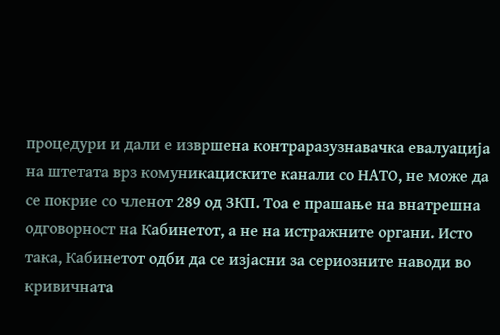процедури и дали е извршена контраразузнавачка евалуација на штетата врз комуникациските канали со НАТО, не може да се покрие со членот 289 од ЗКП. Тоа е прашање на внатрешна одговорност на Кабинетот, а не на истражните органи. Исто така, Кабинетот одби да се изјасни за сериозните наводи во кривичната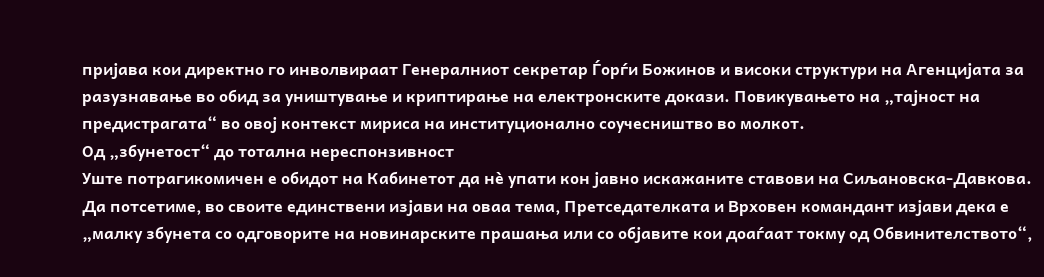пријава кои директно го инволвираат Генералниот секретар Ѓорѓи Божинов и високи структури на Агенцијата за разузнавање во обид за уништување и криптирање на електронските докази. Повикувањето на „тајност на предистрагата“ во овој контекст мириса на институционално соучесништво во молкот.
Од „збунетост“ до тотална нереспонзивност
Уште потрагикомичен е обидот на Кабинетот да нè упати кон јавно искажаните ставови на Сиљановска-Давкова. Да потсетиме, во своите единствени изјави на оваа тема, Претседателката и Врховен командант изјави дека е „малку збунета со одговорите на новинарските прашања или со објавите кои доаѓаат токму од Обвинителството“,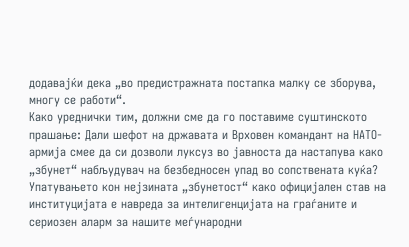додавајќи дека „во предистражната постапка малку се зборува, многу се работи“.
Како уреднички тим, должни сме да го поставиме суштинското прашање: Дали шефот на државата и Врховен командант на НАТО-армија смее да си дозволи луксуз во јавноста да настапува како „збунет“ набљудувач на безбедносен упад во сопствената куќа?
Упатувањето кон нејзината „збунетост“ како официјален став на институцијата е навреда за интелигенцијата на граѓаните и сериозен аларм за нашите меѓународни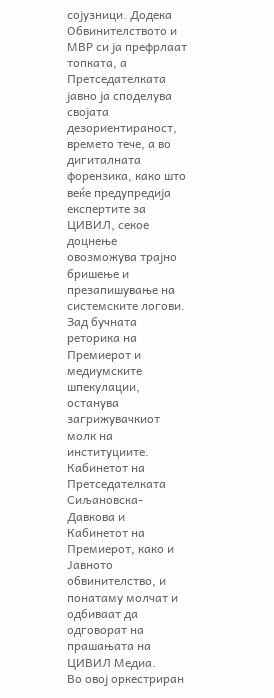сојузници. Додека Обвинителството и МВР си ја префрлаат топката, а Претседателката јавно ја споделува својата дезориентираност, времето тече, а во дигиталната форензика, како што веќе предупредија експертите за ЦИВИЛ, секое доцнење овозможува трајно бришење и презапишување на системските логови.
Зад бучната реторика на Премиерот и медиумските шпекулации, останува загрижувачкиот молк на институциите. Кабинетот на Претседателката Сиљановска-Давкова и Кабинетот на Премиерот, како и Јавното обвинителство, и понатаму молчат и одбиваат да одговорат на прашањата на ЦИВИЛ Медиа.
Во овој оркестриран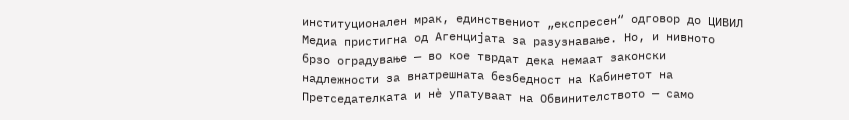институционален мрак, единствениот „експресен“ одговор до ЦИВИЛ Медиа пристигна од Агенцијата за разузнавање. Но, и нивното брзо оградување — во кое тврдат дека немаат законски надлежности за внатрешната безбедност на Кабинетот на Претседателката и нè упатуваат на Обвинителството — само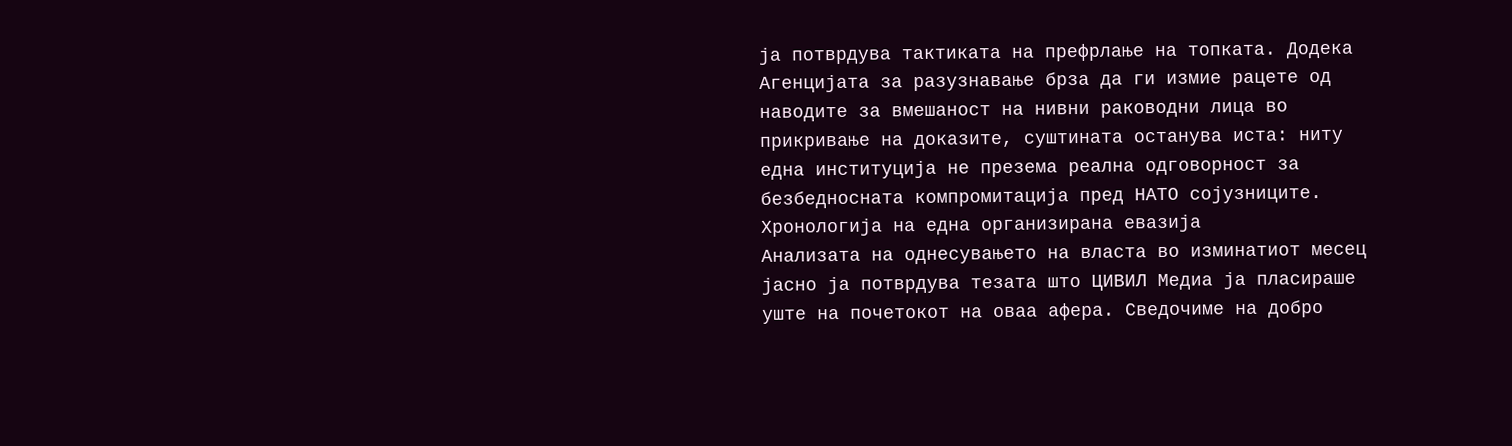ја потврдува тактиката на префрлање на топката. Додека Агенцијата за разузнавање брза да ги измие рацете од наводите за вмешаност на нивни раководни лица во прикривање на доказите, суштината останува иста: ниту една институција не презема реална одговорност за безбедносната компромитација пред НАТО сојузниците.
Хронологија на една организирана евазија
Анализата на однесувањето на власта во изминатиот месец јасно ја потврдува тезата што ЦИВИЛ Медиа ја пласираше уште на почетокот на оваа афера. Сведочиме на добро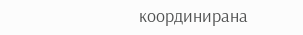координирана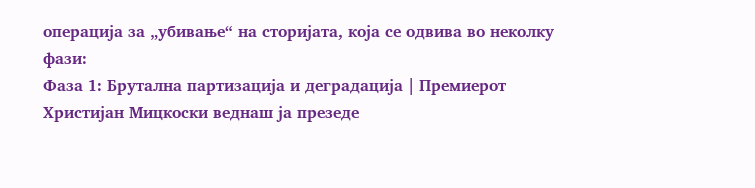операција за „убивање“ на сторијата, која се одвива во неколку фази:
Фаза 1: Брутална партизација и деградација | Премиерот Христијан Мицкоски веднаш ја презеде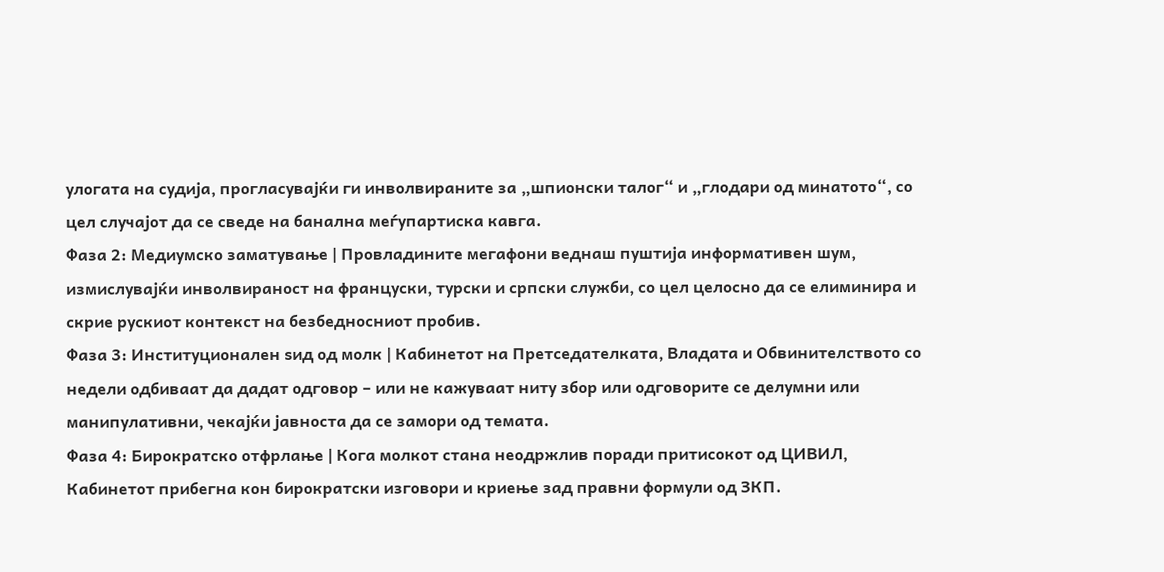улогата на судија, прогласувајќи ги инволвираните за „шпионски талог“ и „глодари од минатото“, со цел случајот да се сведе на банална меѓупартиска кавга.
Фаза 2: Медиумско заматување | Провладините мегафони веднаш пуштија информативен шум, измислувајќи инволвираност на француски, турски и српски служби, со цел целосно да се елиминира и скрие рускиот контекст на безбедносниот пробив.
Фаза 3: Институционален ѕид од молк | Кабинетот на Претседателката, Владата и Обвинителството со недели одбиваат да дадат одговор – или не кажуваат ниту збор или одговорите се делумни или манипулативни, чекајќи јавноста да се замори од темата.
Фаза 4: Бирократско отфрлање | Кога молкот стана неодржлив поради притисокот од ЦИВИЛ, Кабинетот прибегна кон бирократски изговори и криење зад правни формули од ЗКП.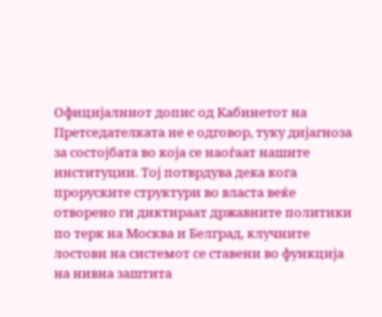Официјалниот допис од Кабинетот на Претседателката не е одговор, туку дијагноза за состојбата во која се наоѓаат нашите институции. Тој потврдува дека кога проруските структури во власта веќе отворено ги диктираат државните политики по терк на Москва и Белград, клучните лостови на системот се ставени во функција на нивна заштита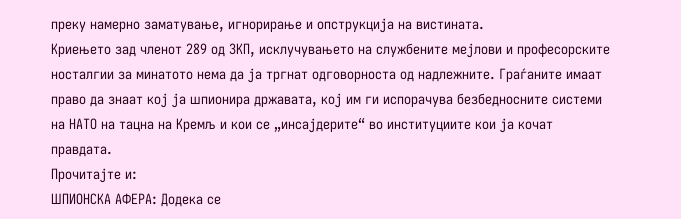преку намерно заматување, игнорирање и опструкција на вистината.
Криењето зад членот 289 од ЗКП, исклучувањето на службените мејлови и професорските носталгии за минатото нема да ја тргнат одговорноста од надлежните. Граѓаните имаат право да знаат кој ја шпионира државата, кој им ги испорачува безбедносните системи на НАТО на тацна на Кремљ и кои се „инсајдерите“ во институциите кои ја кочат правдата.
Прочитајте и:
ШПИОНСКА АФЕРА: Додека се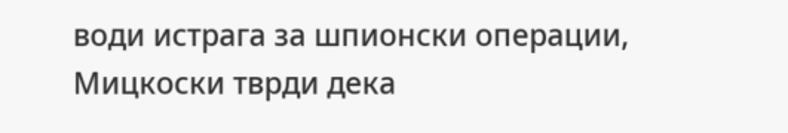води истрага за шпионски операции, Мицкоски тврди дека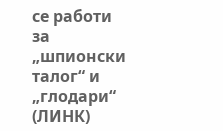се работи за „шпионски талог“ и „глодари“ (ЛИНК)